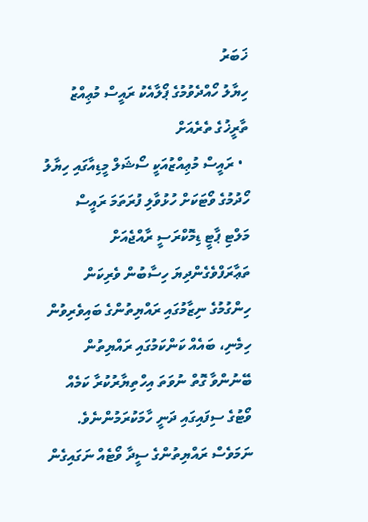ޚަބަރު
ހިޔާލު ހޯއްދެވުމުގެ ޕޯލާއެކު ރައީސް މުޢިއްޒު ތާރީޚުގެ ތެރެއަށް
  • ރައީސް މުޢިއްޒުއަކީ ސޯޝަލް މީޑިއާގައި ހިޔާލު ހޯދުމުގެ ވޯޓަކަށް ހުޅުވާލި ފުރަތަމަ ރައީސް
މަލްޓި ޕާޓީ ޑިމޮކްރަސީ ރާއްޖެއަށް ތަޢާރަފްވެގެންދިޔަ ހިސާބުން ވެރިކަން ހިންގުމުގެ ނިޒާމުގައި ރައްޔިތުންގެ ބައިވެރިވުން ހިމެނި، ބައެއް ކަންކަމުގައި ރައްޔިތުން ބޭނުންވާ ގޮތް ނުވަތަ އިހްތިޔާރުކުރާ ކަމެއް ވޯޓުގެ ސިފައިގައި ދަނީ ހާމަކުރަމުންނެވެ. ނަމަވެސް ރައްޔިތުންގެ ސީދާ ވޯޓެއް ނަގައިގެން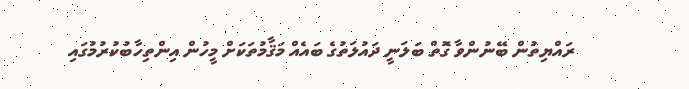ރައްޔިތުން ބޭނުންވާ ގޮތް ބަލަނީ ދައުލަތުގެ ބައެއް މަޤާމުތަކަށް މީހުން އިންތިހާބުކުރުމުގައި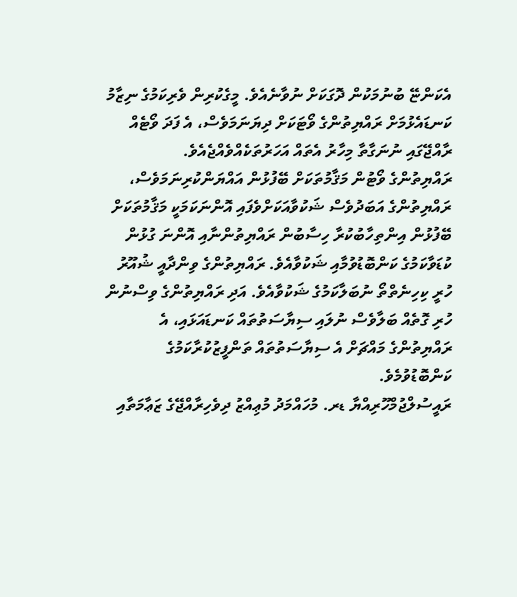އެކަންޏޭ ބުނުމަކުން ދޮގަކަށް ނުވާނެއެވެ. މީގެކުރިން ވެރިކަމުގެ ނިޒާމު ކަނޑައެޅުމަށް ރައްޔިތުންގެ ވޯޓަކަށް ދިޔަނަމަވެސް، އެ ފަދަ ވޯޓެއް ރާއްޖޭގައި ނުނަގާތާ މިހާރު އެތައް އަހަރުތަކެއްވެއްޖެއެވެ.
ރައްޔިތުންގެ ވޯޓުން މަޤާމުތަކަށް ބޭފުޅުން އައްޔަންކުރިނަމަވެސް، ރައްޔިތުންގެ އަބަދުވެސް ޝަކުވާއަކަށްވެފައި އޮންނަކަމަކީ މަޤާމުތަކަށް ބޭފުޅުން އިންތިހާބުކުރާ ހިސާބުން ރައްޔިތުންނާއި އޮންނަ ގުޅުން ކުޑަވާކަމުގެ ކަންބޮޑުވުމާއި ޝަކުވާއެވެ. ރައްޔިތުންގެ ވިންދާއީ ޝުއޫރު ހުރީ ކިހިނެތްތޯ ނުބަލާކަމުގެ ޝަކުވާއެވެ. އަދި ރައްޔިތުންގެ ވިސްނުން ހުރި ގޮތެއް ބަލާވެސް ނުލައި ސިޔާސަތުތައް ކަނޑައަޅައި، އެ ރައްޔިތުންގެ މައްޗަށް އެ ސިޔާސަތުތައް ތަންފީޒުކުރާކަމުގެ ކަންބޮޑުވުމެވެ.
ރައީސުލްޖުމްހޫރިއްޔާ ޑރ. މުހައްމަދު މުޢިއްޒު ދިވެހިރާއްޖޭގެ ޒަޢާމަތާއި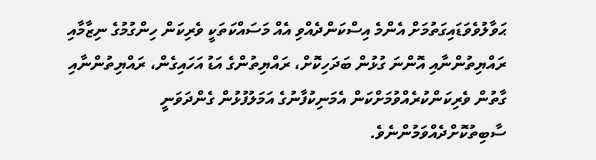ޙަވާލުވެވަޑައިގަތުމަށް އެންމެ އިސްކަންދެއްވި އެއް މަސައްކަތަކީ ވެރިކަން ހިންގުމުގެ ނިޒާމާއި ރައްޔިތުންނާއި އޮންނަ ގުޅުން ބަދަހިކޮށް، ރައްޔިތުންގެ އަޑު އަހައިގެން، ރައްޔިތުންނާއި ގާތުން ވެރިކަންކުރެއްވުމަށްކަން އެމަނިކުފާނުގެ އަމަލުފުޅުން ގެންދަވަނީ ސާބިތުކޮށްދެއްވަމުންނެވެ.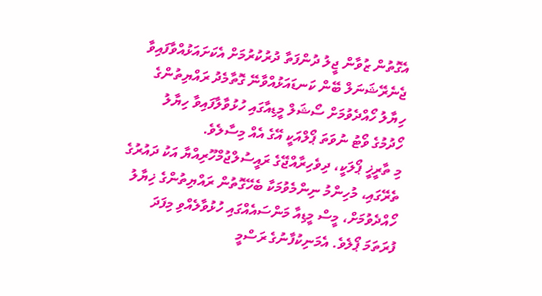އެގޮތުން ޒުވާން ޖީލު ދުންފަތާ ދުރުކުރުމަށް އެކަށައަޅުއްވާފައިވާ ޖެނެރޭޝަނަލް ބޭން ކަނޑައަޅުއްވާނޭ ގޮތާމެދު ރައްޔިތުންގެ ހިޔާލު ހޯއްދެވުމަށް ސޯޝަލް މީޑިއާގައި ހުޅުވާލާފައިވާ ހިޔާލު ހޯދުމުގެ ވޯޓު ނުވަތަ ޕޯލްއަކީ އޭގެ އެއް މިސާލެވެ.
މި ތާރީޚީ ޕޯލަކީ، ދިވެހިރާއްޖޭގެ ރައީސުލްޖުމްހޫރިއްޔާ އަކު ދައުރުގެ ތެރޭގައި، މުހިންމު ނިންމެވުމަކާ ބެހޭގޮތުން ރައްޔިތުންގެ ޚިޔާލު ހޯއްދެވުމަށް، މީސް މީޑިއާ މަންސައެއްގައި ހުޅުވާލެއްވި މިފަދަ ފުރަތަމަ ޕޯލެވެ. އެމަނިކުފާނުގެ ރަސްމީ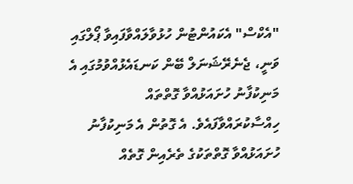"އެކްސް" އެކައުންޓުން ހުޅުވާލައްވާފައިވާ ޕޯލްގައި ވަނީ، ޖެނެރޭޝަނަލް ބޭން ކަނޑައެޅުއްވުމުގައި އެ މަނިކުފާނު ހުށައަޅުއްވާ ގޮތްތައް ހިއްސާކުރައްވާފައެވެ. އެ ގޮތުން އެ މަނިކުފާނު ހުށައަޅުއްވާ ގޮތްތަކުގެ ތެރެއިން ގޮތެއް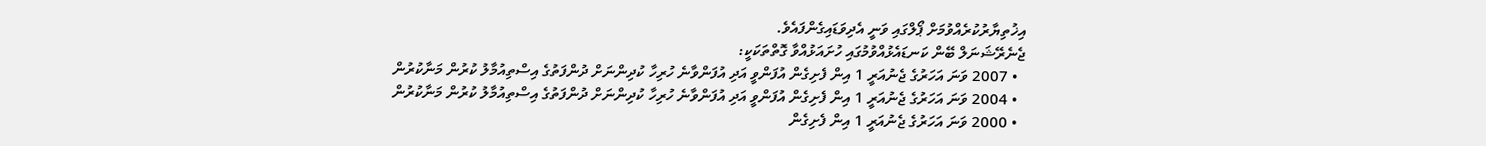އިޚުތިޔާރުކުރެއްވުމަށް ޕޯލްގައި ވަނީ އެދިވަޑައިގެންފައެވެ.
ޖެނެރޭޝަނަލް ބޭން ކަނޑައެޅުއްވުމުގައި ހުށައަޅުއްވާ ގޮތްތަކަކީ:
  • 2007 ވަނަ އަހަރުގެ ޖެނުއަރީ 1 އިން ފެށިގެން އުފަންވީ އަދި އުފަންވާނެ ހުރިހާ ކުދިންނަށް ދުންފަތުގެ އިސްތިއުމާލު ކުރުން މަނާކުރުން
  • 2004 ވަނަ އަހަރުގެ ޖެނުއަރީ 1 އިން ފެށިގެން އުފަންވީ އަދި އުފަންވާނެ ހުރިހާ ކުދިންނަށް ދުންފަތުގެ އިސްތިއުމާލު ކުރުން މަނާކުރުން
  • 2000 ވަނަ އަހަރުގެ ޖެނުއަރީ 1 އިން ފެށިގެން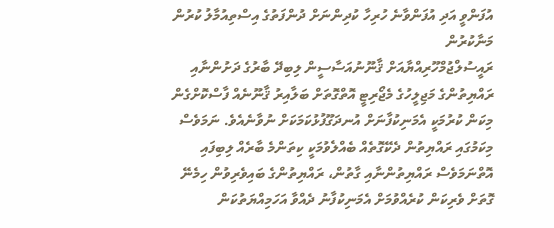އުފަންވީ އަދި އުފަންވާނެ ހުރިހާ ކުދިންނަށް ދުންފަތުގެ އިސްތިއުމާލު ކުރުން މަނާކުރުން
ރައީސުލްޖުމްހޫރިއްޔާއަށް ޤާނޫނުއަސާސީން ލިބިދޭ ބާރުގެ ދަށުންނާއި ރައްޔިތުންގެ މަޖިލީހުގެ މެޖޯރިޓީ އޮތްގޮތަށް ބަލާއިރު ޤާނޫނެއް ފާސްކޮށްގެން މިކަން ކުރުމަކީ އެމަނިކުފާނަށް އުނދަގޫފުޅުކަމަކަށް ނުވާނެއެވެ. ނަމަވެސް މިކަމުގައި ރައްޔިތުން ދެކޭގޮތެއް ބެއްލެވުމަކީ ކިތަންމެ ބާރެއް ލިބިފައި އޮތްނަމަވެސް ރައްޔިތުންނާއި ގާތުން، ރައްޔިތުންގެ ބައިވެރިވުން ހިމެނޭ ގޮތަށް ވެރިކަން ކުރެއްވުމަށް އެމަނިކުފާނު ދެއްވާ އަހަމިއްޔަތުކަން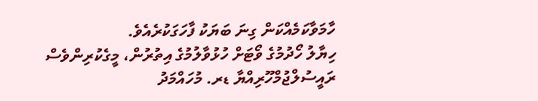ހާމަވާކަމެއްކަން ގިނަ ބަޔަކު ފާހަގަކުރެއެވެ.
ހިޔާލު ހޯދުމުގެ ވޯޓަށް ހުޅުވާލުމުގެ އިތުރުން، މީގެކުރިންވެސް ރައީސުލްޖުމްހޫރިއްޔާ ޑރ. މުހައްމަދު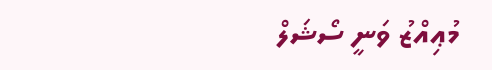މުޢިއްޒު ވަނީ ސޯޝަލް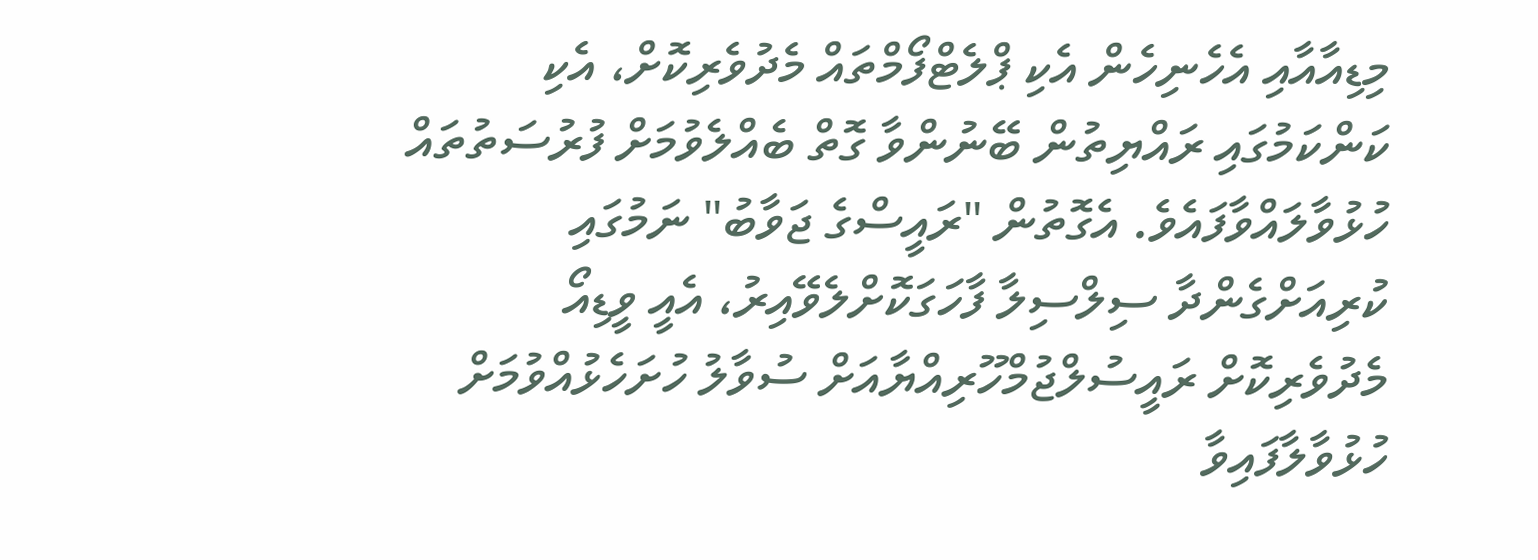މިޑިއާއާއި އެހެނިހެން އެކި ޕްލެޓްފޯމްތައް މެދުވެރިކޮށް، އެކި ކަންކަމުގައި ރައްޔިތުން ބޭނުންވާ ގޮތް ބެއްލެވުމަށް ފުރުސަތުތައް ހުޅުވާލައްވާފައެވެ. އެގޮތުން "ރައީސްގެ ޖަވާބު" ނަމުގައި ކުރިއަށްގެންދާ ސިލްސިލާ ފާހަގަކޮށްލެވޭއިރު، އެއީ ވީޑިއޯ މެދުވެރިކޮށް ރައީސުލްޖުމްހޫރިއްޔާއަށް ސުވާލު ހުށަހެޅުއްވުމަށް ހުޅުވާލާފައިވާ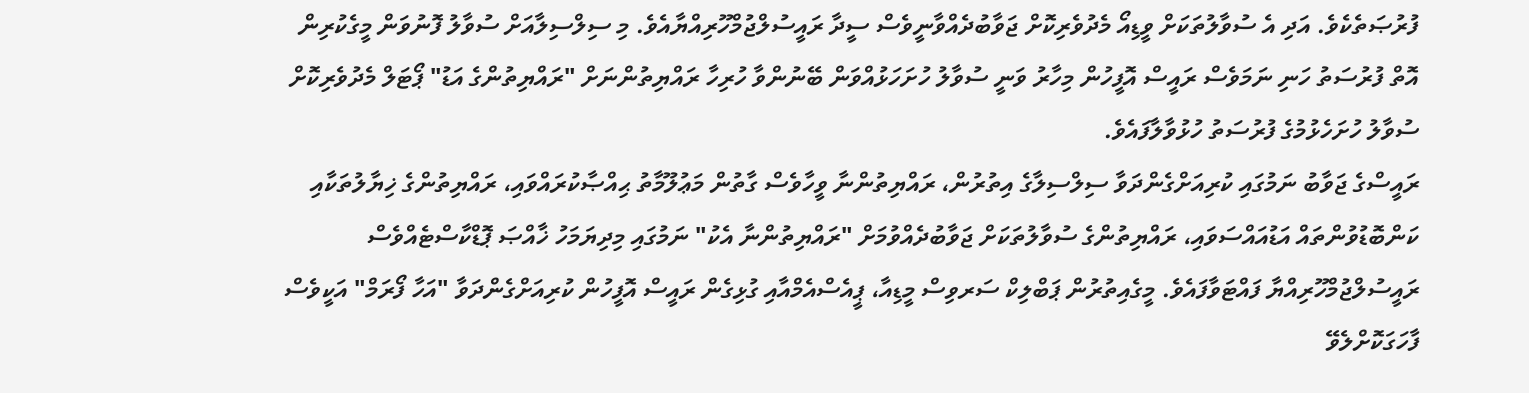ފުރުޞަތެކެވެ. އަދި އެ ސުވާލުތަކަށް ވީޑިއޯ މެދުވެރިކޮށް ޖަވާބުދެއްވާނީވެސް ސީދާ ރައީސުލްޖުމްހޫރިއްޔާއެވެ. މި ސިލްސިލާއަށް ސުވާލު ފޮނުވަން މީގެކުރިން އޮތް ފުރުސަތު ހަނި ނަމަވެސް ރައީސް އޮފީހުން މިހާރު ވަނީ ސުވާލު ހުށަހަޅުއްވަން ބޭނުންވާ ހުރިހާ ރައްޔިތުންނަށް "ރައްޔިތުންގެ އަޑު" ޕޯޓަލް މެދުވެރިކޮށް ސުވާލު ހުށަހެޅުމުގެ ފުރުސަތު ހުޅުވާލާފައެވެ.
ރައީސްގެ ޖަވާބު ނަމުގައި ކުރިއަށްގެންދަވާ ސިލްސިލާގެ އިތުރުން، ރައްޔިތުންނާ ވީހާވެސް ގާތުން މަޢުލޫމާތު ޙިއްޞާކުރައްވައި، ރައްޔިތުންގެ ޚިޔާލުތަކާއި ކަންބޮޑުވުންތައް އަޑުއައްސަވައި، ރައްޔިތުންގެ ސުވާލުތަކަށް ޖަވާބުދެއްވުމަށް "ރައްޔިތުންނާ އެކު" ނަމުގައި މިދިޔަމަހު ޚާއްޞަ ޕޮޑްކާސްޓެއްވެސް ރައީސުލްޖުމްހޫރިއްޔާ ފައްޓަވާފައެވެ. މީގެއިތުރުން ޕަބްލިކް ސަރވިސް މީޑިއާ، ޕީއެސްއެމްއާއި ގުޅިގެން ރައީސް އޮފީހުން ކުރިއަށްގެންދަވާ "އަހާ ފޯރަމް" އަކީވެސް ފާހަގަކޮށްލެވޭ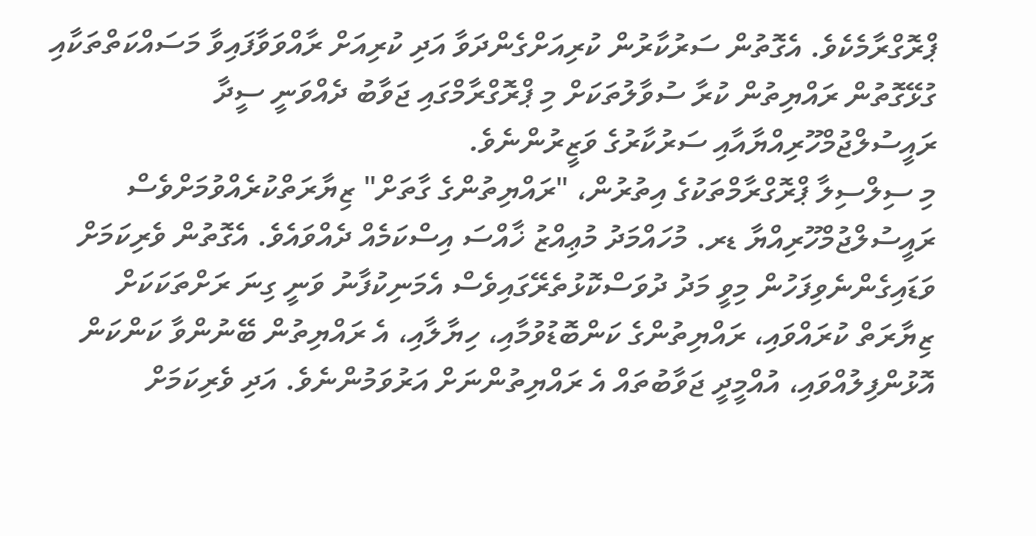ޕްރޮގްރާމެކެވެ. އެގޮތުން ސަރުކާރުން ކުރިއަށްގެންދަވާ އަދި ކުރިއަށް ރާއްވަވާފައިވާ މަސައްކަތްތަކާއި ގުޅޭގޮތުން ރައްޔިތުން ކުރާ ސުވާލުތަކަށް މި ޕްރޮގްރާމްގައި ޖަވާބު ދެއްވަނީ ސީދާ ރައީސުލްޖުމްހޫރިއްޔާއާއި ސަރުކާރުގެ ވަޒީރުންނެވެ.
މި ސިލްސިލާ ޕްރޮގްރާމްތަކުގެ އިތުރުން، "ރައްޔިތުންގެ ގާތަށް" ޒިޔާރަތްކުރެއްވުމަށްވެސް ރައީސުލްޖުމްހޫރިއްޔާ ޑރ. މުހައްމަދު މުޢިއްޒު ޚާއްސަ އިސްކަމެއް ދެއްވައެވެ. އެގޮތުން ވެރިކަމަށް ވަޑައިގެންނެވިފަހުން މިވީ މަދު ދުވަސްކޮޅުތެރޭގައިވެސް އެމަނިކުފާނު ވަނީ ގިނަ ރަށްތަކަކަށް ޒިޔާރަތް ކުރައްވައި، ރައްޔިތުންގެ ކަންބޮޑުވުމާއި، ހިޔާލާއި، އެ ރައްޔިތުން ބޭނުންވާ ކަންކަން އޮޅުންފިލުއްވައި، އުއްމީދީ ޖަވާބުތައް އެ ރައްޔިތުންނަށް އަރުވަމުންނެވެ. އަދި ވެރިކަމަށް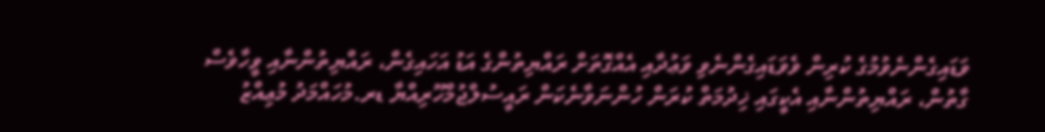ވަޑައިގެންނެވުމުގެ ކުރިން ވެވަޑައިގެންނެވި ވަޢުދާއި އެއްގޮތަށް ރައްޔިތުންގެ އަޑު އަހައިގެން، ރައްޔިތުންނާއި ވީހާވެސް ގާތުން، ރައްޔިތުންނާއި އެކީގައި ޚިދުމަތް ކުރަން ހުންނަވާނެކަން ރައީސުލްޖުމްހޫރިއްޔާ ޑރ.މުހައްމަދު މުޢިއްޒު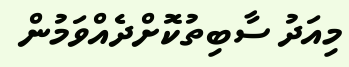މިއަދު ސާބިތުކޮށްދެއްވަމުން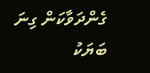ގެންދަވާކަން ގިނަ ބަޔަކު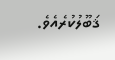ޤަބޫލުކުރެއެވެ.